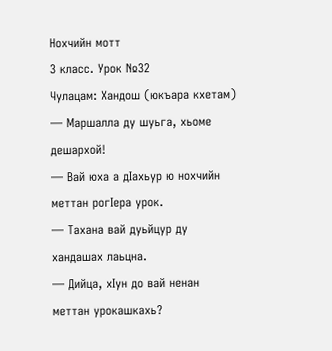Нохчийн мотт
3 класс. Урок №32
Чулацам: Хандош (юкъара кхетам)
— Маршалла ду шуьга, хьоме дешархой!
— Вай юха а дIахьур ю нохчийн меттан рогIера урок.
— Тахана вай дуьйцур ду хандашах лаьцна.
— Дийца, хIун до вай ненан меттан урокашкахь?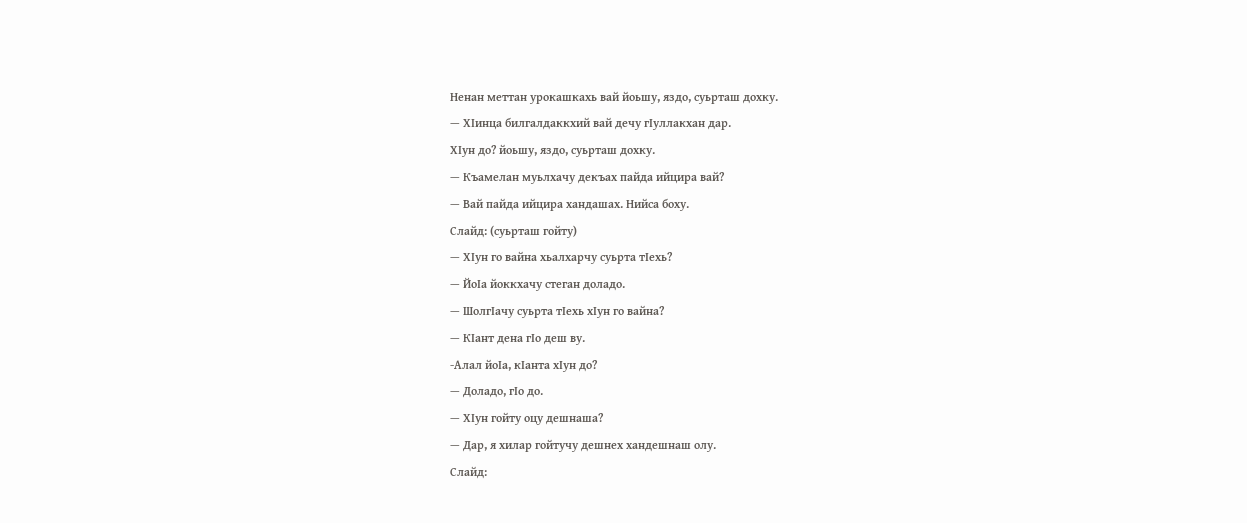Ненан меттан урокашкахь вай йоьшу, яздо, суьрташ дохку.
— ХIинца билгалдаккхий вай дечу гIуллакхан дар.
ХIун до? йоьшу, яздо, суьрташ дохку.
— Къамелан муьлхачу декъах пайда ийцира вай?
— Вай пайда ийцира хандашах. Нийса боху.
Слайд: (суьрташ гойту)
— ХIун го вайна хьалхарчу суьрта тIехь?
— ЙоIа йоккхачу стеган доладо.
— ШолгIачу суьрта тIехь хIун го вайна?
— КIант дена гIо деш ву.
-Алал йоIа, кIанта хIун до?
— Доладо, гIо до.
— ХIун гойту оцу дешнаша?
— Дар, я хилар гойтучу дешнех хандешнаш олу.
Слайд: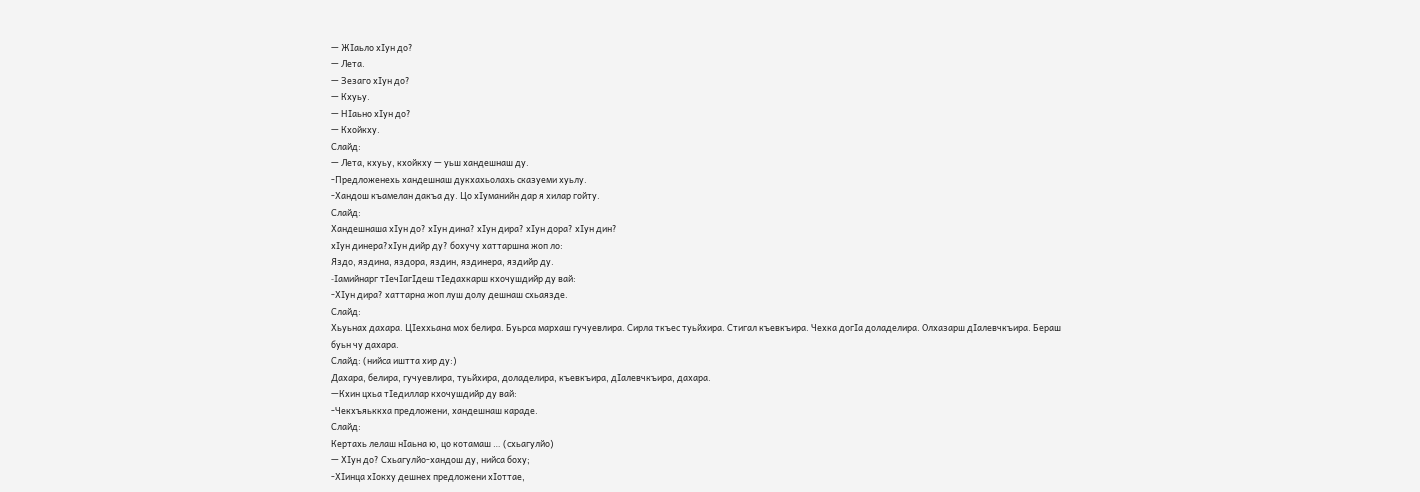— ЖIаьло хIун до?
— Лета.
— Зезаго хIун до?
— Кхуьу.
— НIаьно хIун до?
— Кхойкху.
Слайд:
— Лета, кхуьу, кхойкху — уьш хандешнаш ду.
-Предложенехь хандешнаш дукхахьолахь сказуеми хуьлу.
-Хандош къамелан дакъа ду. Цо хIуманийн дар я хилар гойту.
Слайд:
Хандешнаша хIун до? хIун дина? хIун дира? хIун дора? хIун дин?
хIун динера?хIун дийр ду? бохучу хаттаршна жоп ло:
Яздо, яздина, яздора, яздин, яздинера, яздийр ду.
-Iамийнарг тIечIагIдеш тIедахкарш кхочушдийр ду вай:
-ХIун дира? хаттарна жоп луш долу дешнаш схьаязде.
Слайд:
Хьуьнах дахара. ЦIеххьана мох белира. Буьрса мархаш гучуевлира. Сирла ткъес туьйхира. Стигал къевкъира. Чехка догIа доладелира. Олхазарш дIалевчкъира. Бераш буьн чу дахара.
Слайд: (нийса иштта хир ду:)
Дахара, белира, гучуевлира, туьйхира, доладелира, къевкъира, дIалевчкъира, дахара.
—Кхин цхьа тIедиллар кхочушдийр ду вай:
-Чекхъяьккха предложени, хандешнаш караде.
Слайд:
Кертахь лелаш нIаьна ю, цо котамаш … (схьагулйо)
— ХIун до? Схьагулйо-хандош ду, нийса боху;
-ХIинца хIокху дешнех предложени хIоттае,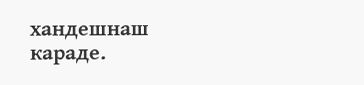хандешнаш караде.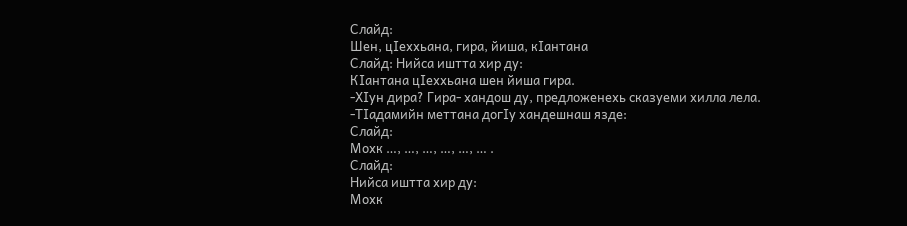Слайд:
Шен, цIеххьана, гира, йиша, кIантана
Слайд: Нийса иштта хир ду:
КIантана цIеххьана шен йиша гира.
-ХIун дира? Гира- хандош ду, предложенехь сказуеми хилла лела.
-ТIадамийн меттана догIу хандешнаш язде:
Слайд:
Мохк …, …, …, …, …, … .
Слайд:
Нийса иштта хир ду:
Мохк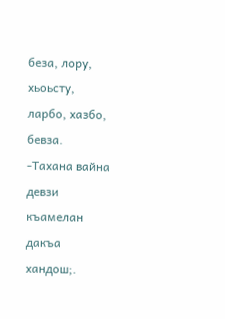беза, лору, хьоьсту, ларбо, хазбо, бевза.
-Тахана вайна девзи къамелан дакъа хандош;.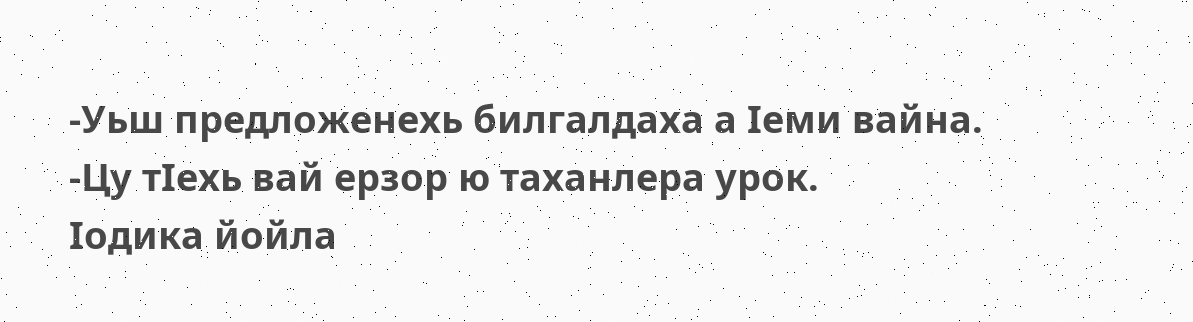-Уьш предложенехь билгалдаха а Iеми вайна.
-Цу тIехь вай ерзор ю таханлера урок.
Iодика йойла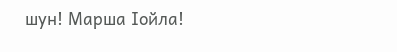шун! Марша Iойла!